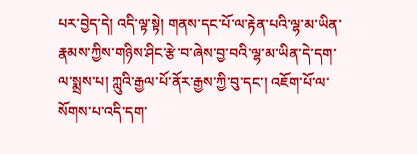པར་བྱེད་དེ། འདི་ལྟ་སྟེ། གནས་དང་པོ་ལ་རྟེན་པའི་ལྷ་མ་ཡིན་རྣམས་ཀྱིས་གཉིས་ཤིང་རྩེ་བ་ཞེས་བྱ་བའི་ལྷ་མ་ཡིན་དེ་དག་ལ་སྨྲས་པ། ཀླུའི་རྒྱལ་པོ་ནོར་རྒྱས་ཀྱི་བུ་དང་། འཇོག་པོ་ལ་སོགས་པ་འདི་དག་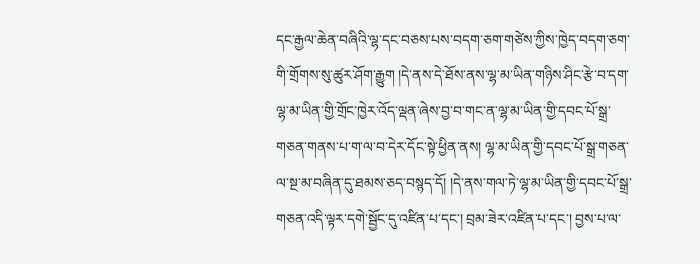དང་རྒྱལ་ཆེན་བཞིའི་ལྷ་དང་བཅས་པས་བདག་ཅག་གཙེས་ཀྱིས་ཁྱེད་བདག་ཅག་གི་གྲོགས་སུ་ཚུར་ཤོག་རྒྱུག །དེ་ནས་དེ་ཐོས་ནས་ལྷ་མ་ཡིན་གཉིས་ཤིང་རྩེ་བ་དག་ལྷ་མ་ཡིན་གྱི་གྲོང་ཁྱེར་འོད་ལྡན་ཞེས་བྱ་བ་གང་ན་ལྷ་མ་ཡིན་གྱི་དབང་པོ་སྒྲ་གཅན་གནས་པ་ག་ལ་བ་དེར་དོང་སྟེ་ཕྱིན་ནས། ལྷ་མ་ཡིན་གྱི་དབང་པོ་སྒྲ་གཅན་ལ་སྔ་མ་བཞིན་དུ་ཐམས་ཅད་བསྙད་དོ། །དེ་ནས་གལ་ཏེ་ལྷ་མ་ཡིན་གྱི་དབང་པོ་སྒྲ་གཅན་འདི་ལྟར་དགེ་སྦྱོང་དུ་འཛིན་པ་དང་། བྲམ་ཟེར་འཛིན་པ་དང་། བྱས་པ་ལ་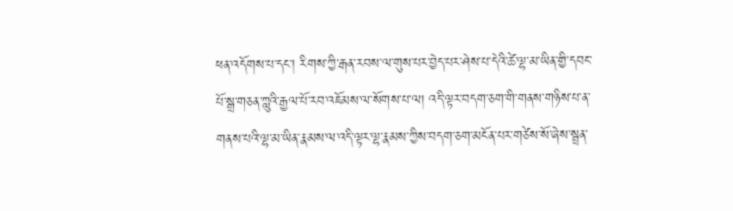ཕན་འདོགས་པ་དང་། རིགས་ཀྱི་རྒན་རབས་ལ་གུས་པར་བྱེད་པར་ཤེས་པ་དེའི་ཚེ་ལྷ་མ་ཡིན་གྱི་དབང་པོ་སྒྲ་གཅན་ཀླུའི་རྒྱལ་པོ་རབ་འཇོམས་ལ་སོགས་པ་ལ། འདི་ལྟར་བདག་ཅག་གི་གནས་གཉིས་པ་ན་གནས་པའི་ལྷ་མ་ཡིན་རྣམས་ལ་འདི་ལྟར་ལྷ་རྣམས་ཀྱིས་བདག་ཅག་མངོན་པར་གཙེས་སོ་ཞེས་སྦྲན་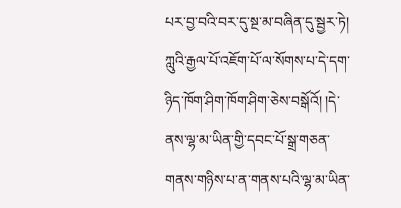པར་བྱ་བའི་བར་དུ་སྔ་མ་བཞིན་དུ་སྦྱར་ཏེ། ཀླུའི་རྒྱལ་པོ་འཇོག་པོ་ལ་སོགས་པ་དེ་དག་ཉིད་ཁོག་ཤིག་ཁོག་ཤིག་ཅེས་བསྒོའོ། །དེ་ནས་ལྷ་མ་ཡིན་གྱི་དབང་པོ་སྒྲ་གཅན་གནས་གཉིས་པ་ན་གནས་པའི་ལྷ་མ་ཡིན་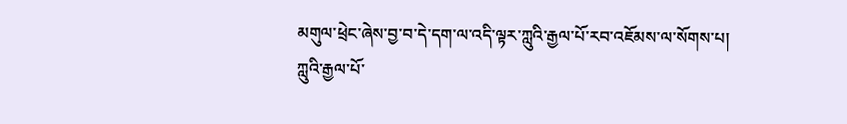མགུལ་ཕྲེང་ཞེས་བྱ་བ་དེ་དག་ལ་འདི་ལྟར་ཀླུའི་རྒྱལ་པོ་རབ་འཇོམས་ལ་སོགས་པ། ཀླུའི་རྒྱལ་པོ་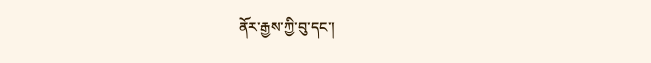ནོར་རྒྱས་ཀྱི་བུ་དང་།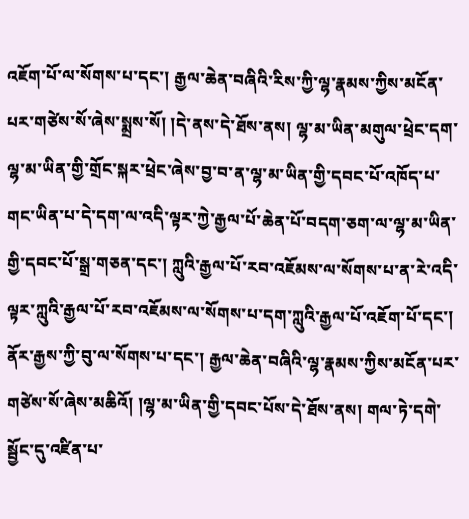འཇོག་པོ་ལ་སོགས་པ་དང་། རྒྱལ་ཆེན་བཞིའི་རིས་ཀྱི་ལྷ་རྣམས་ཀྱིས་མངོན་པར་གཙེས་སོ་ཞེས་སྨྲས་སོ། །དེ་ནས་དེ་ཐོས་ནས། ལྷ་མ་ཡིན་མགུལ་ཕྲེང་དག་ལྷ་མ་ཡིན་གྱི་གྲོང་སྐར་ཕྲེང་ཞེས་བྱ་བ་ན་ལྷ་མ་ཡིན་གྱི་དབང་པོ་འཁོད་པ་གང་ཡིན་པ་དེ་དག་ལ་འདི་ལྟར་ཀྱེ་རྒྱལ་པོ་ཆེན་པོ་བདག་ཅག་ལ་ལྷ་མ་ཡིན་གྱི་དབང་པོ་སྒྲ་གཅན་དང་། ཀླུའི་རྒྱལ་པོ་རབ་འཇོམས་ལ་སོགས་པ་ན་རེ་འདི་ལྟར་ཀླུའི་རྒྱལ་པོ་རབ་འཇོམས་ལ་སོགས་པ་དག་ཀླུའི་རྒྱལ་པོ་འཇོག་པོ་དང་། ནོར་རྒྱས་ཀྱི་བུ་ལ་སོགས་པ་དང་། རྒྱལ་ཆེན་བཞིའི་ལྷ་རྣམས་ཀྱིས་མངོན་པར་གཙེས་སོ་ཞེས་མཆིའོ། །ལྷ་མ་ཡིན་གྱི་དབང་པོས་དེ་ཐོས་ནས། གལ་ཏེ་དགེ་སྦྱོང་དུ་འཛིན་པ་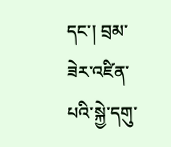དང་། བྲམ་ཟེར་འཛིན་པའི་སྐྱེ་དགུ་